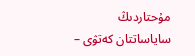مۇحتاردىڭ ساياساتتان كەتۋى –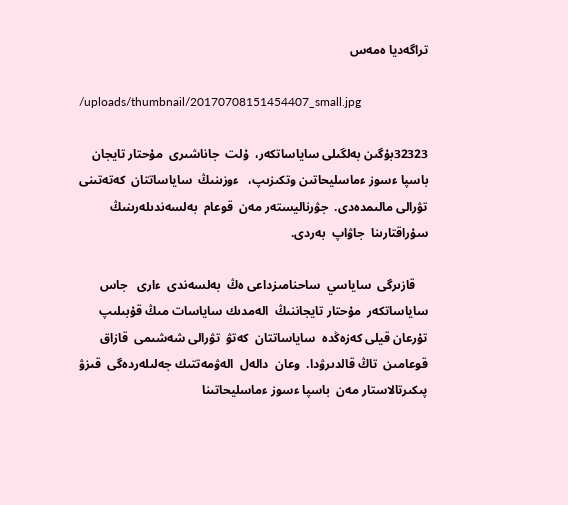تراگەديا ەمەس

/uploads/thumbnail/20170708151454407_small.jpg

32323بۇگىن بەلگىلى ساياساتكەر،  ۇلت  جاناشىرى  مۇحتار تايجان باسپا ءسوز ءماسليحاتىن وتكىزىپ،   ءوزىنىڭ  ساياساتتان  كەتەتىنى تۋرالى مالىمدەدى.  جۋرناليستەر مەن  قوعام  بەلسەندىلەرىنىڭ سۇراقتارىنا  جاۋاپ  بەردى.

    قازىرگى  ساياسي  ساحنامىزداعى ەڭ  بەلسەندى  ءارى   جاس  ساياساتكەر  مۇحتار تايجاننىڭ  الەمدىك ساياسات مىڭ قۇبىلىپ تۇرعان قيلى كەزەڭدە  ساياساتتان  كەتۋ  تۋرالى شەشىمى  قازاق  قوعامىن  تاڭ قالدىرۋدا.  وعان  دالەل  الەۋمەتتىك جەلىلەردەگى  قىزۋ  پىكىرتالاستار مەن  باسپا ءسوز ءماسليحاتىنا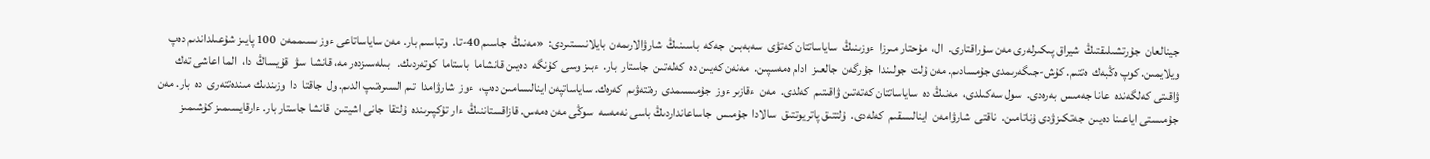جينالعان  جۇرتشىلىقتىڭ  شيراق پىكىرلەرى مەن سۇراقتارى.  ال،  مۇحتار مىرزا  ءوزىنىڭ  ساياساتتان كەتۋى  سەبەبىن  جەكە  باسىنىڭ  شارۋالارىمەن  بايلانىستىردى:  «مەنىڭ  جاسىم 40-تا.  وتباسىم بار. مەن ساياساتاعى ءوز ىسىممەن  100 پايىز شۇعىلداندىم دەپ  ويلايمىن. كوپ ەڭبەك  ەتتىم. كۇش-جىگەرىمدى جۇمسادىم. مەن ۇلت  جولىندا  جۇرگەن  جالعىز  ادام ەمەسپىن.  مەنەن كەيىن دە  كەلەتىن  جاستار  بار.  ءبىز وسى  كۇنگە  دەيىن قانشاما  باستاما  كوتەردىك.   بىلەسىزدەر مە، قانشا  سۋ  قۇيساڭ  دا،  الما اعاشى تەك  ۋاقىتى كەلگەندە  عانا جەمىس  بەرەدى.  سول سەكىلدى،  مەنىڭ دە  ساياساتتان كەتەتىن ۋاقىتىم  كەلدى.  مەن  ءقازىر ءوز  جۇمىسىمدى  رەتتەۋىم  كەرەك. ساياساتپەن اينالىسامىن دەپ،  ءوز  شارۋامدا  تىم السىرەتىپ الدىم. ول  جاقتا  دا  وزىندىك مىندەتتەرى  دە  بار. مەن  جۇمىستى اياعىنا دەيىن  جەتكىزۋدى ۇناتامىن.  ناقتى  شارۋامەن  اينالىسقىم  كەلەدى.  ۇلتتىق پاتريوتتىق  سالادا  جۇمىس  جاساعانداردىڭ باسى نەمەسە  سوڭى مەن ەمەس. قازاقستاننىڭ  ءار تۇكپىرىندە  ۇلتقا  جانى اشيتىن  قانشا جاستار بار. ءارقايسىمىز كۇشىمىز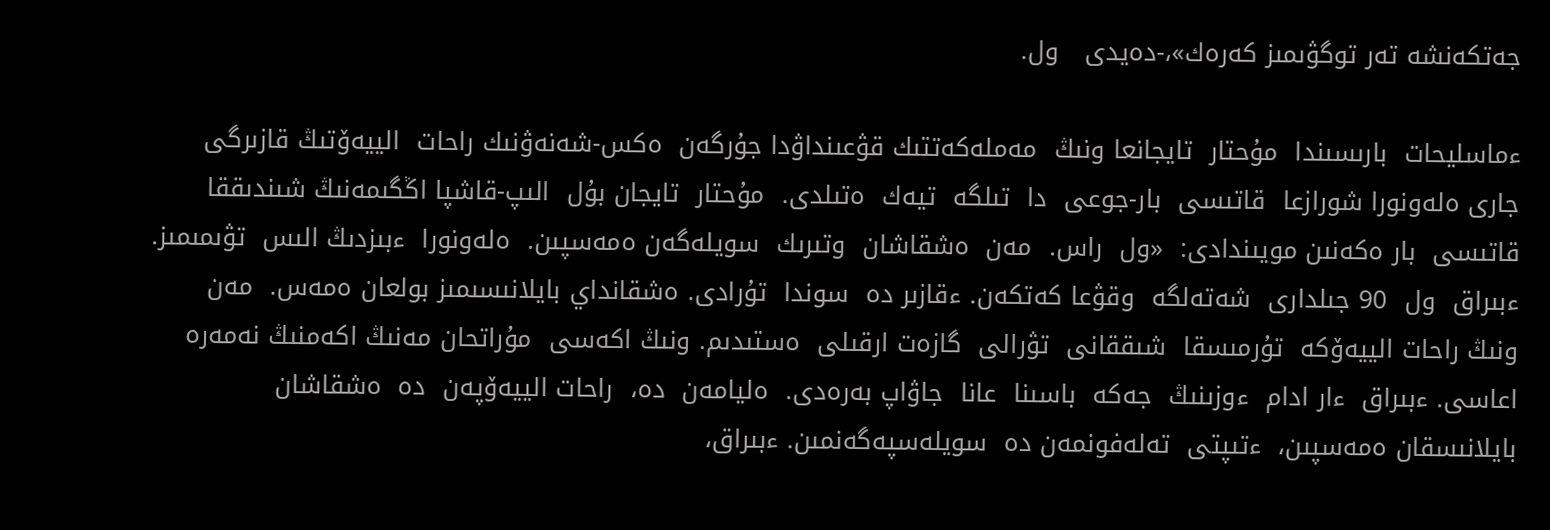جەتكەنشە تەر توگۋىمىز كەرەك»،-دەيدى   ول.

ءماسليحات  بارىسىندا  مۇحتار  تايجانعا ونىڭ  مەملەكەتتىك قۋعىنداۋدا جۇرگەن  ەكس-شەنەۋنىك راحات  الييەۆتىڭ قازىرگى جارى ەلەونورا شورازعا  قاتىسى  بار-جوعى  دا  تىلگە  تيەك  ەتىلدى.  مۇحتار  تايجان بۇل  الىپ-قاشپا اڭگىمەنىڭ شىندىققا  قاتىسى  بار ەكەنىن مويىندادى:  «ول  راس.  مەن  ەشقاشان  وتىرىك  سويلەگەن ەمەسپىن.  ەلەونورا  ءبىزدىڭ الىس  تۋىمىمىز.  ءبىراق  ول  90 جىلدارى  شەتەلگە  وقۋعا كەتكەن. ءقازىر دە  سوندا  تۇرادى. ەشقانداي بايلانىسىمىز بولعان ەمەس.  مەن  ونىڭ راحات الييەۆكە  تۇرمىسقا  شىققانى  تۋرالى  گازەت ارقىلى  ەستىدىم. ونىڭ اكەسى  مۇراتحان مەنىڭ اكەمنىڭ نەمەرە  اعاسى. ءبىراق  ءار ادام  ءوزىنىڭ  جەكە  باسىنا  عانا  جاۋاپ بەرەدى.  ەليامەن  دە،  راحات الييەۆپەن  دە  ەشقاشان  بايلانىسقان ەمەسپىن،  ءتىپتى  تەلەفونمەن دە  سويلەسپەگەنمىن. ءبىراق،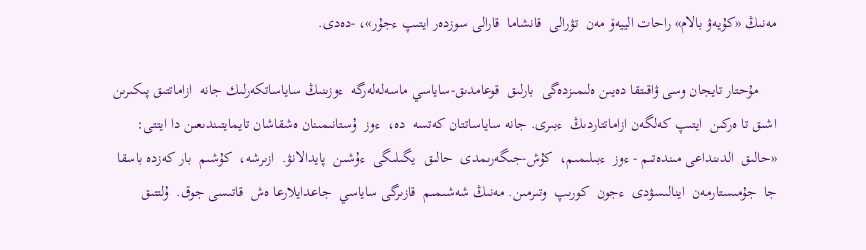مەنىڭ «كۇيەۋ بالام» راحات الييەۆ مەن  تۋرالى  قانشاما  قارالى سوزدەر ايتىپ ءجۇر»، -دەدى.

     مۇحتار تايجان وسى ۋاقىتقا دەيىن ەلىمىزدەگى  بارلىق  قوعامدىق-ساياسي ماسەلەلەرگە  ءوزىنىڭ ساياساتكەرلىك جانە  ازاماتتىق پىكىرىن  اشىق تا ەركىن  ايتىپ كەلگەن ازاماتتاردىڭ  ءبىرى. جانە ساياساتتان كەتسە  دە،  ءوز  ۇستانىمىنان ەشقاشان تايمايتىندىعىن دا ايتتى:  «حالىق  الدىنداعى مىندەتىم - ءوز  ءبىلىمىم،  كۇش-جىگەرىمدى  حالىق  يگىلىگى  ءۇشىن  پايدالانۋ.  ازىرشە،  كۇشىم  بار كەزدە باسقا  جا  جۇمىستارمەن  اينالىسۋدى  ءجون  كورىپ  وتىرمىن. مەنىڭ شەشىمىم  قازىرگى ساياسي  جاعدايلارعا ەش  قاتىسى جوق.  ۇلتتىق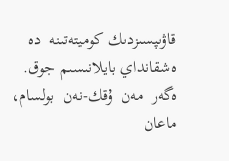قاۋىپسىزدىك كوميتەتىنە  دە  ەشقانداي بايلانىسىم جوق.  ەگەر  مەن  ۇقك-نەن  بولسام،  ماعان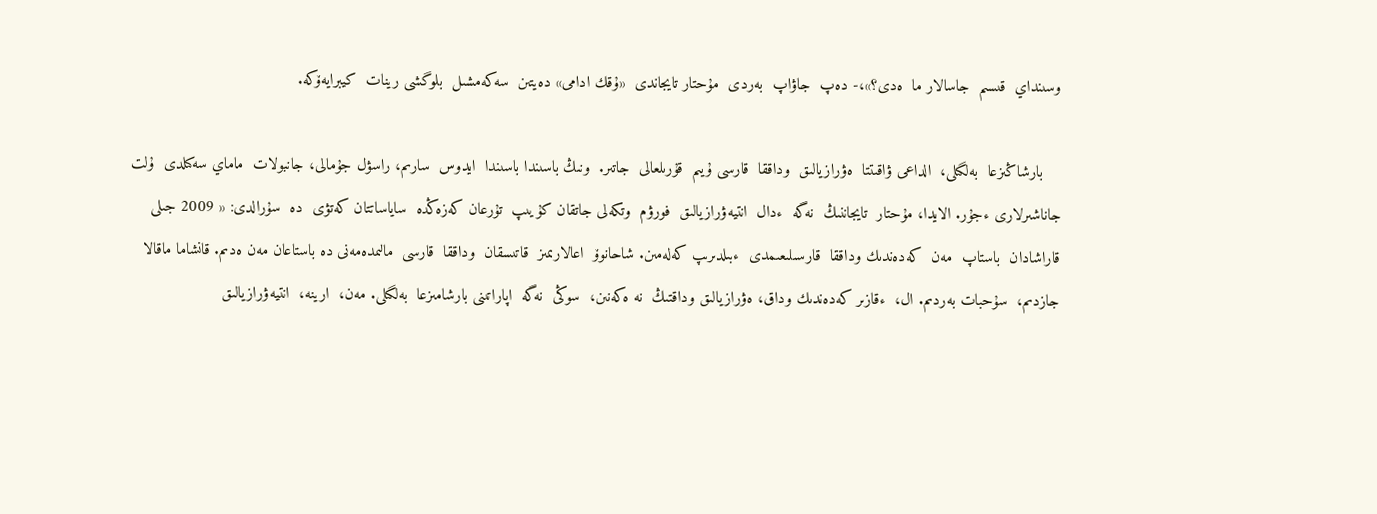وسىنداي  قىسىم  جاسالار ما  ەدى؟»،- دەپ  جاۋاپ  بەردى  مۇحتار تايجاندى  «ۇقك ادامى» دەيتىن  سەكەمشىل  بلوگشى رينات  كيبرايەۆكە.

    بارشاڭىزعا  بەلگىلى،  الداعى ۋاقىتتا  ەۋرازيالىق  وداققا  قارسى ۇيىم  قۇرىلعالى  جاتىر.  ونىڭ باسىندا باسىندا  ايدوس  سارىم، راسۋل جۇمالى، جانبولات  ماماي سەكىلدى  ۇلت  جاناشىرلارى ءجۇر. الايدا، مۇحتار  تايجاننىڭ  نەگە  ءدال  انتيەۋرازيالىق  فورۋم  وتكەلى جاتقان كۇيىپ  تۇرعان كەزەڭدە  ساياساتتان كەتۋى  دە  سۇرالدى: « 2009 جىلى قاراشادان  باستاپ  مەن  كەدەندىك وداققا  قارسىلىعىمدى  ءبىلدىرىپ كەلەمىن. شاحانوۆ  اعالارىمىز  قاتىسقان  وداققا  قارسى  مالىمدەمەنى دە باستاعان مەن ەدىم. قانشاما ماقالا  جازدىم،  سۇحبات بەردىم. ال،  ءقازىر كەدەندىك وداق، ەۋرازيالىق وداقتىڭ  نە ەكەنىن،  سوڭى  نەگە  اپاراتىنى بارشامىزعا  بەلگىلى. مەن،  ارينە،  انتيەۋرازيالىق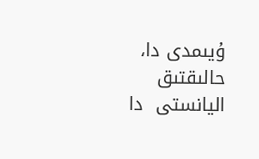ۇيىمدى دا،  حالىقتىق  اليانستى  دا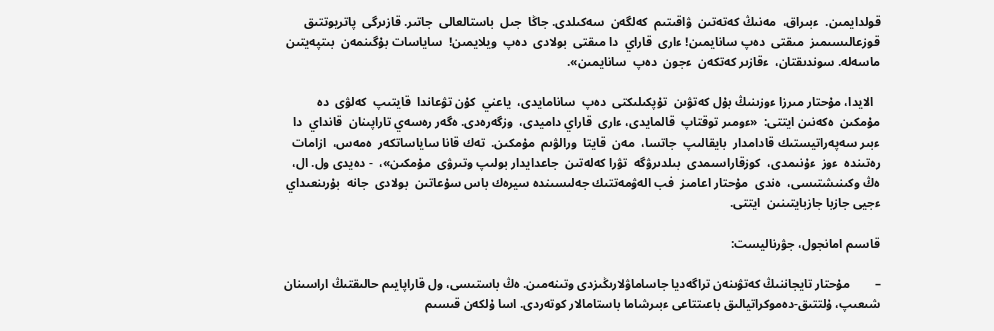قولدايمىن.  ءبىراق،  مەنىڭ كەتەتىن  ۋاقىتىم  كەلگەن  سەكىلدى. جاڭا  جىل  باستالعالى  جاتىر. قازىرگى  پاتريوتتىق  قوزعالىسىمىز  مىقتى  دەپ سانايمىن! ءارى  قاراي  دا مىقتى  بولادى  دەپ  ويلايمىن!  ساياسات بۇگىنمەن  بىتپەيتىن ماسەلە. سوندىقتان،  ءقازىر كەتكەن  ءجون  دەپ  سانايمىن».

  الايدا، مۇحتار مىرزا ءوزىنىڭ بۇل كەتۋىن  تۇپكىلىكتى  دەپ  سانامايدى،  ياعني  كۇن تۋعاندا  قايتىپ  كەلۋى  دە  مۇمكىن  ەكەنىن ايتتى:  «ءومىر توقتاپ  قالمايدى، ءارى  قاراي داميدى،  وزگەرەدى. ەگەر رەسەي تاراپىنان  قانداي  دا  ءبىر سەپەراتيستىك قادامدار  بايقالىپ  جاتسا،  مەن  قايتا  ورالۋىم  مۇمكىن.  تەك قانا ساياساتكەر  ەمەس،  ازامات رەتىندە  ءوز  ءۇنىمدى،  كوزقاراسىمدى  بىلدىرۋگە  تۋرا كەلەتىن  جاعدايدار بولىپ وتىرۋى  مۇمكىن»،  - دەيدى ول. ال، ەڭ وكىنىشتىسى،  ەندى  مۇحتار اعامىز  فب الەۋمەتتىك جەلىسىندە سيرەك باس سۇعاتىن  بولادى  جانە  بۇرىنعىداي  ءجيى جازبا جازبايتىنىن  ايتتى.

قاسىم امانجول، جۋرناليست:

–        مۇحتار تايجاننىڭ كەتۋىنەن تراگەديا جاساماۋلارىڭىزدى وتىنەمىن. ەڭ باستىسى، ول قاراپايىم حالىقتىڭ اراسىنان شىعىپ، ۇلتتىق-دەموكراتيالىق باعىتتاعى ءبىرشاما باستامالار كوتەردى. اسا ۇلكەن قىسىم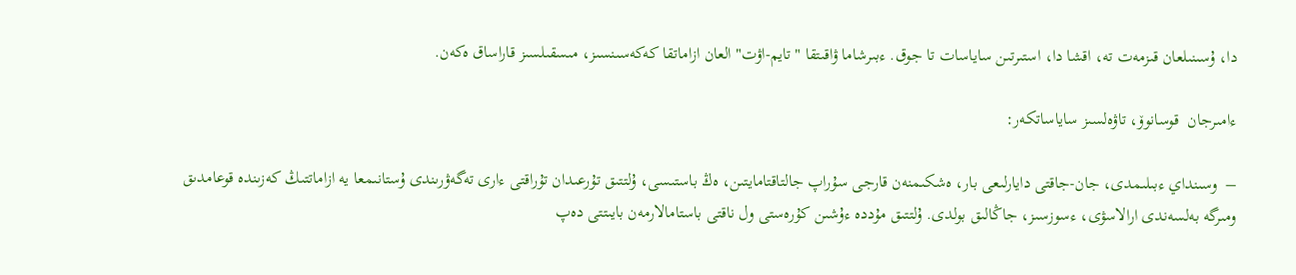دا، ۇسىنىلعان قىزمەت تە، اقشا دا، استىرتىن ساياسات تا جوق. ءبىرشاما ۋاقىتقا "تايم-اۋت" العان ازاماتقا كەكەسىنسىز، مىسقىلسىز قاراساق ەكەن.

ءامىرجان  قوسانوۆ، تاۋەلسىز ساياساتكەر:

–  وسىنداي ءبىلىمدى، جان-جاقتى دايارلىعى بار، ەشكىمنەن قارجى سۇراپ جالتاقتامايتىن، ەڭ باستىسى، ۇلتتىق تۇرعىدان تۇراقتى ءارى تەگەۋرىندى ۇستانىمعا يە ازاماتتىڭ كەزىندە قوعامدىق ومىرگە بەلسەندى ارالاسۋى، ءسوزسىز، جاڭالىق بولدى. ۇلتتىق مۇددە ءۇشىن كۇرەستى ول ناقتى باستامالارمەن بايىتتى دەپ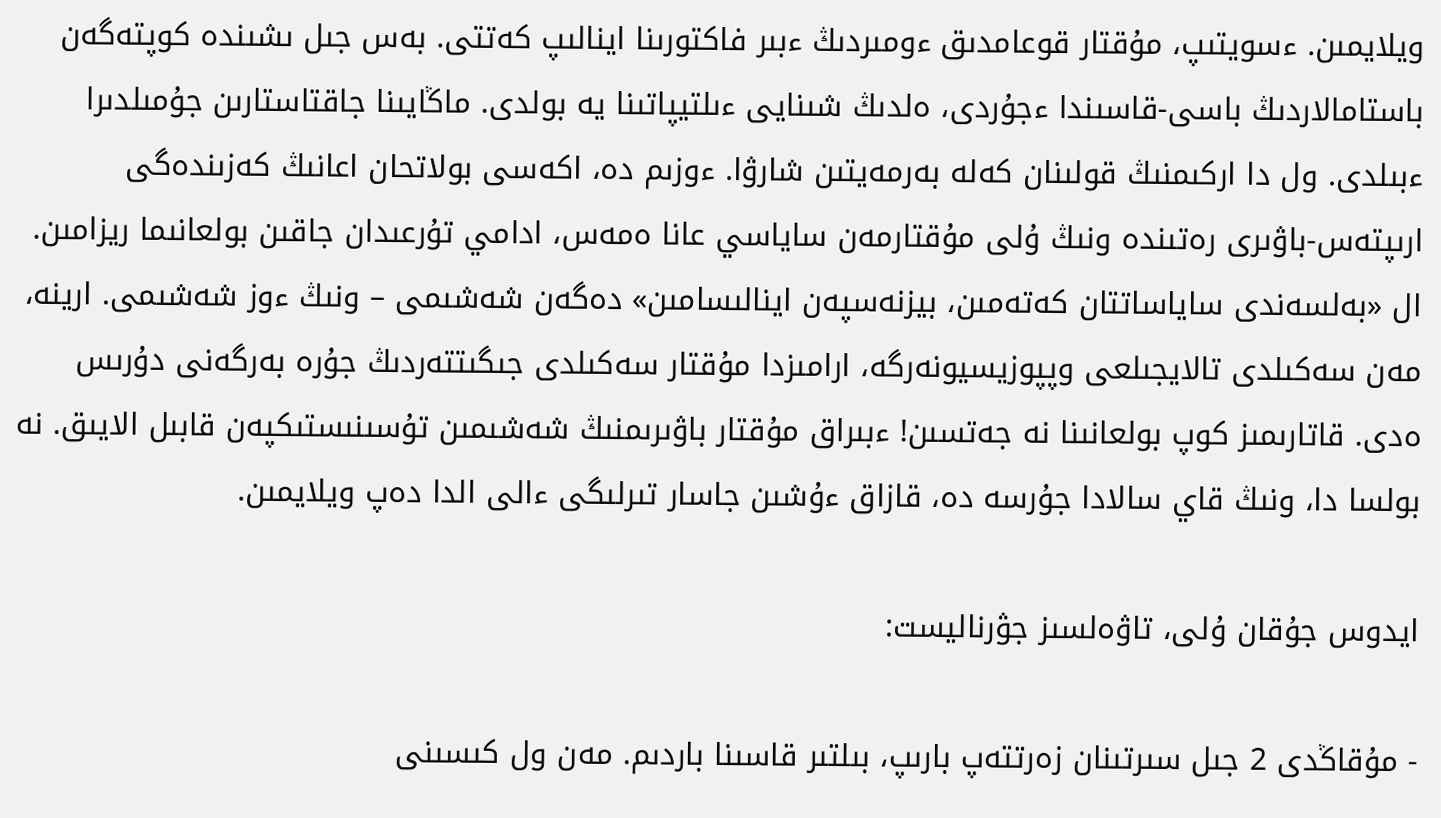ويلايمىن. ءسويتىپ، مۇقتار قوعامدىق ءومىردىڭ ءبىر فاكتورىنا اينالىپ كەتتى. بەس جىل ىشىندە كوپتەگەن باستامالاردىڭ باسى-قاسىندا ءجۇردى، ەلدىڭ شىنايى ءىلتيپاتىنا يە بولدى. ماڭايىنا جاقتاستارىن جۇمىلدىرا ءبىلدى. ول دا اركىمنىڭ قولىنان كەلە بەرمەيتىن شارۋا. ءوزىم دە، اكەسى بولاتحان اعانىڭ كەزىندەگى ارىپتەس-باۋىرى رەتىندە ونىڭ ۇلى مۇقتارمەن ساياسي عانا ەمەس، ادامي تۇرعىدان جاقىن بولعانىما ريزامىن. ال «بەلسەندى ساياساتتان كەتەمىن، بيزنەسپەن اينالىسامىن» دەگەن شەشىمى – ونىڭ ءوز شەشىمى. ارينە، مەن سەكىلدى تالايجىلعى وپپوزيسيونەرگە، ارامىزدا مۇقتار سەكىلدى جىگىتتەردىڭ جۇرە بەرگەنى دۇرىس ەدى. قاتارىمىز كوپ بولعانىنا نە جەتسىن! ءبىراق مۇقتار باۋىرىمنىڭ شەشىمىن تۇسىنىستىكپەن قابىل الايىق. نە بولسا دا، ونىڭ قاي سالادا جۇرسە دە، قازاق ءۇشىن جاسار تىرلىگى ءالى الدا دەپ ويلايمىن.

ايدوس جۇقان ۇلى، تاۋەلسىز جۋرناليست:

- مۇقاڭدى 2 جىل سىرتىنان زەرتتەپ بارىپ، بىلتىر قاسىنا باردىم. مەن ول كىسىنى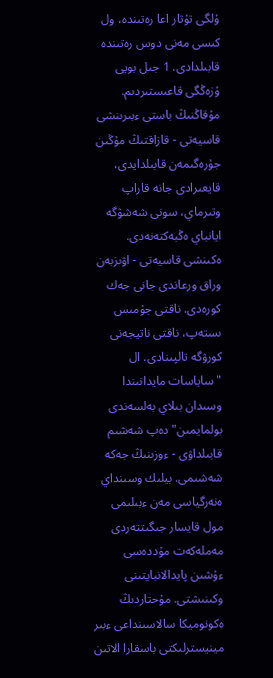ۇلگى تۇتار اعا رەتىندە، ول كىسى مەنى دوس رەتىندە قابىلدادى. 1 جىل بويى ۇزەڭگى قاعىستىردىم. مۇقاڭنىڭ باستى ءبىرىنشى قاسيەتى - قازاقتىڭ مۇڭىن جۇرەگىمەن قابىلدايدى، قايعىرادى جانە قاراپ وتىرماي، سونى شەشۋگە ايانباي ەڭبەكتەنەدى. ەكىنشى قاسيەتى - اۋىزبەن وراق ورعاندى جانى جەك كورەدى. ناقتى جۇمىس ىستەپ، ناقتى ناتيجەنى كورۋگە تالپىنادى. ال "ساياسات مايدانىندا وسىدان بىلاي بەلسەندى بولمايمىن" دەپ شەشىم قابىلداۋى - ءوزىنىڭ جەكە شەشىمى. بيلىك وسىنداي ەنەرگياسى مەن ءبىلىمى مول قايسار جىگىتتەردى مەملەكەت مۇددەسى ءۇشىن پايدالانبايتىنى وكىنىشتى. مۇحتاردىڭ ەكونوميكا سالاسىنداعى ءبىر مينيسترلىكتى باسقارا الاتىن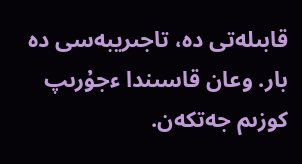قابىلەتى دە، تاجىريبەسى دە بار. وعان قاسىندا ءجۇرىپ كوزىم جەتكەن.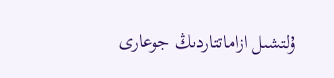ۇلتشىل ازاماتتاردىڭ جوعارى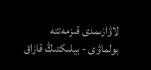لاۋازىمدى قىزمەتتە بولماۋى - بيلىكتىڭ قازاق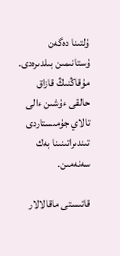ۇلتىنا دەگەن ۇستانىمىن بىلدىرەدى. مۇقاڭنىڭ قازاق حالقى ءۇشىن ءالى تالاي جۇمىستاردى تىندىراتىنىنا بەك سەنەمىن.

قاتىستى ماقالالار